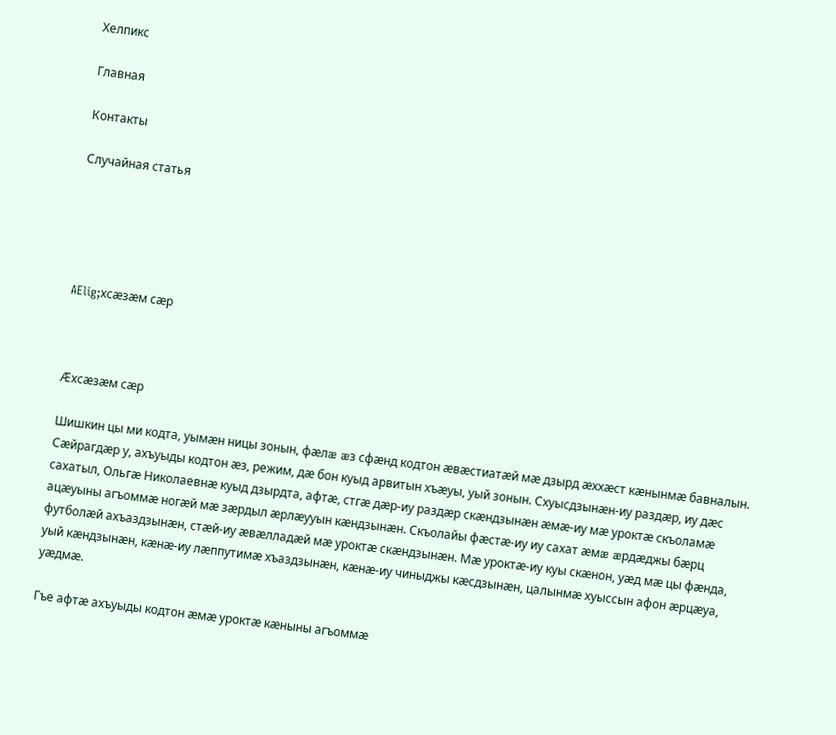Хелпикс

Главная

Контакты

Случайная статья





AElig;хсæзæм сæр



Æхсæзæм сæр

Шишкин цы ми кодта, уымæн ницы зонын, фæлæ æз сфæнд кодтон æвæстиатæй мæ дзырд æххæст кæнынмæ бавналын. Сæйрагдæр у, ахъуыды кодтон æз, режим, дæ бон куыд арвитын хъæуы, уый зонын. Схуысдзынæн-иу раздæр, иу дæс сахатыл, Ольгæ Николаевнæ куыд дзырдта, афтæ, стгæ дæр-иу раздæр скæндзынæн æмæ-иу мæ уроктæ скъоламæ ацæуыны агъоммæ ногæй мæ зæрдыл æрлæууын кæндзынæн. Скъолайы фæстæ-иу иу сахат æмæ æрдæджы бæрц футболæй ахъаздзынæн, стæй-иу æвæлладæй мæ уроктæ скæндзынæн. Мæ уроктæ-иу куы скæнон, уæд мæ цы фæнда, уый кæндзынæн, кæнæ-иу лæппутимæ хъаздзынæн, кæнæ-иу чиныджы кæсдзынæн, цалынмæ хуыссын афон æрцæуа, уæдмæ.

Гъе афтæ ахъуыды кодтон æмæ уроктæ кæныны агъоммæ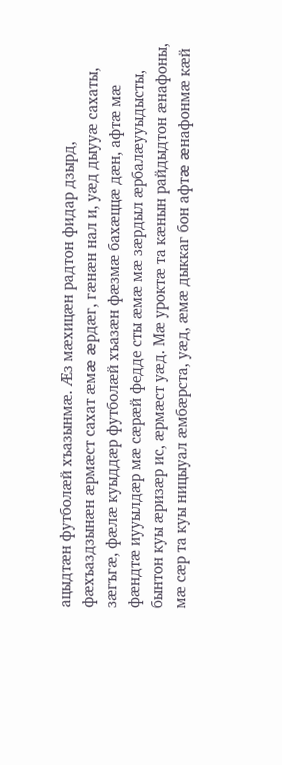ацыдтæн футболæй хъазынмæ. Æз мæхицæн радтон фидар дзырд, фæхъаздзынæн æрмæст сахат æмæ æрдæг, гæнæн нал и, уæд дыууæ сахаты, зæгъгæ, фæлæ куыддæр футболæй хъазæн фæзмæ бахæццæ дæн, афтæ мæ фæндтæ иууылдæр мæ сæрæй федде сты æмæ мæ зæрдыл æрбалæууыдысты, бынтон куы æризæр ис, æрмæст уæд. Мæ уроктæ та кæнын райдыдтон æнафоны, мæ сæр та куы ницыуал æмбæрста, уæд, æмæ дыккаг бон афтæ æнафонмæ кæй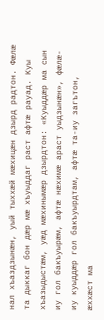нал хъаздзынæн, уый тыххæй мæхицæн дзырд радтон. Фæлæ та дыккаг бон дæр мæ хъуыддаг раст афтæ рауад. Куы хъазыдыстæм, уæд мæхинымæр дзырдтон: «Куыддæр ма сын иу гол бакъуырæм, афтæ нæхимæ араст уыдзынæн», фæлæ-иу куыддæр гол бакъуырдтам, афтæ та-иу загътон, æххæст ма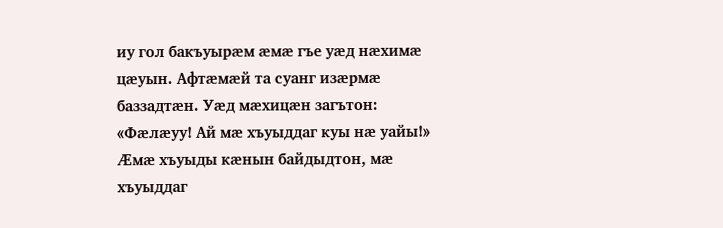иу гол бакъуырæм æмæ гъе уæд нæхимæ цæуын. Афтæмæй та суанг изæрмæ баззадтæн. Уæд мæхицæн загътон: «Фæлæуу! Ай мæ хъуыддаг куы нæ уайы!» Æмæ хъуыды кæнын байдыдтон, мæ хъуыддаг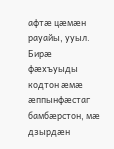афтæ цæмæн рауайы, ууыл. Бирæ фæхъуыды кодтон æмæ æппынфæстаг бамбæрстон, мæ дзырдæн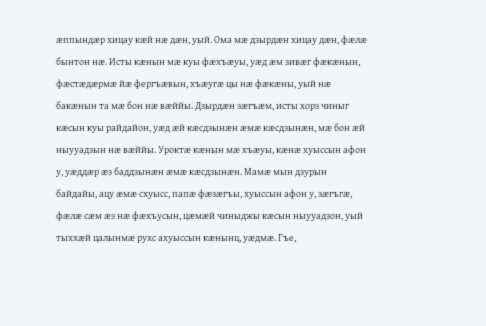æппындæр хицау кæй нæ дæн, уый. Ома мæ дзырдæн хицау дæн, фæлæ бынтон нæ. Исты кæнын мæ куы фæхъæуы, уæд æм зивæг фæкæнын, фæстæдæрмæ йæ фергъæвын, хъæугæ цы нæ фæкæны, уый нæ бакæнын та мæ бон нæ вæййы. Дзырдæн зæгъæм, исты хорз чиныг кæсын куы райдайон, уæд æй кæсдзынæн æмæ кæсдзынæн, мæ бон æй ныууадзын нæ вæййы. Уроктæ кæнын мæ хъæуы, кæнæ хуыссын афон у, уæддæр æз баддзынæн æмæ кæсдзынæн. Мамæ мын дзурын байдайы, ацу æмæ схуысс, папæ фæзæгъы, хуыссын афон у, зæгъгæ, фæлæ сæм æз нæ фæхъусын, цæмæй чиныджы кæсын ныууадзон, уый тыххæй цалынмæ рухс ахуыссын кæнынц, уæдмæ. Гъе,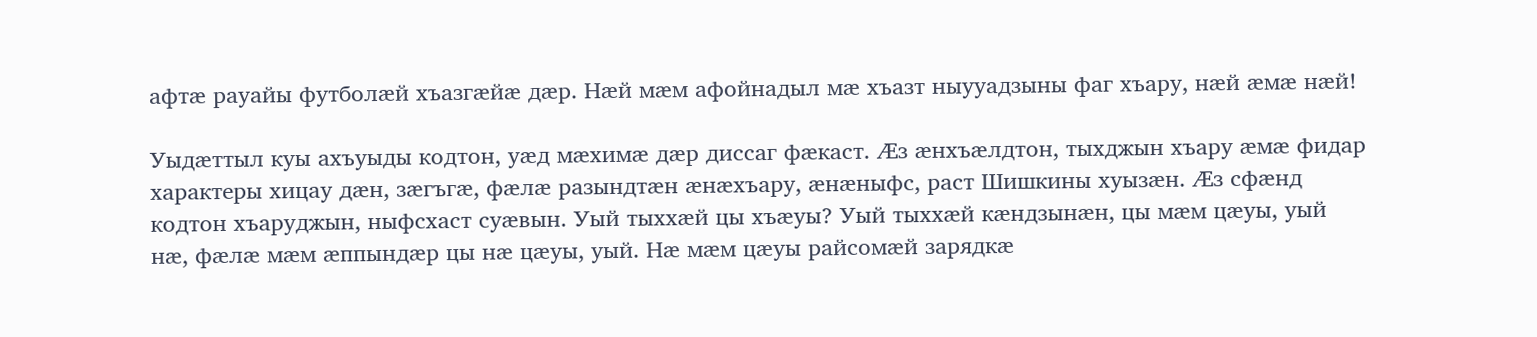афтæ рауайы футболæй хъазгæйæ дæр. Нæй мæм афойнадыл мæ хъазт ныууадзыны фаг хъару, нæй æмæ нæй!

Уыдæттыл куы ахъуыды кодтон, уæд мæхимæ дæр диссаг фæкаст. Æз æнхъæлдтон, тыхджын хъару æмæ фидар характеры хицау дæн, зæгъгæ, фæлæ разындтæн æнæхъару, æнæныфс, раст Шишкины хуызæн. Æз сфæнд кодтон хъаруджын, ныфсхаст суæвын. Уый тыххæй цы хъæуы? Уый тыххæй кæндзынæн, цы мæм цæуы, уый нæ, фæлæ мæм æппындæр цы нæ цæуы, уый. Нæ мæм цæуы райсомæй зарядкæ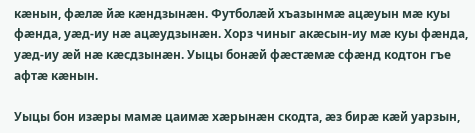кæнын, фæлæ йæ кæндзынæн. Футболæй хъазынмæ ацæуын мæ куы фæнда, уæд-иу нæ ацæудзынæн. Хорз чиныг акæсын-иу мæ куы фæнда, уæд-иу æй нæ кæсдзынæн. Уыцы бонæй фæстæмæ сфæнд кодтон гъе афтæ кæнын.

Уыцы бон изæры мамæ цаимæ хæрынæн скодта, æз бирæ кæй уарзын,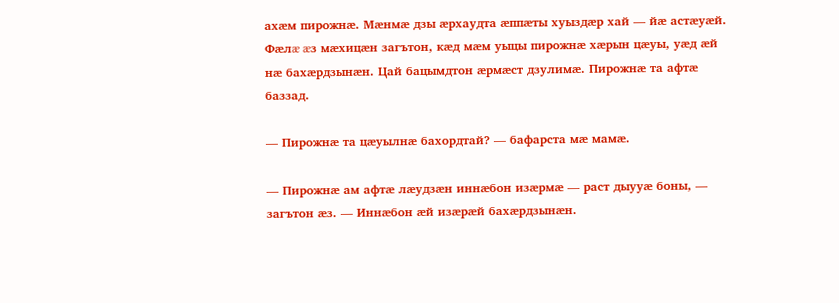ахæм пирожнæ. Мæнмæ дзы æрхаудта æппæты хуыздæр хай — йæ астæуæй. Фæлæ æз мæхицæн загътон, кæд мæм уыцы пирожнæ хæрын цæуы, уæд æй нæ бахæрдзынæн. Цай бацымдтон æрмæст дзулимæ. Пирожнæ та афтæ баззад.

— Пирожнæ та цæуылнæ бахордтай? — бафарста мæ мамæ.

— Пирожнæ ам афтæ лæудзæн иннæбон изæрмæ — раст дыууæ боны, — загътон æз. — Иннæбон æй изæрæй бахæрдзынæн.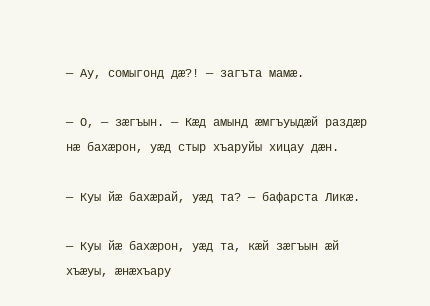— Ау, сомыгонд дæ?! — загъта мамæ.

— О, — зæгъын. — Кæд амынд æмгъуыдæй раздæр нæ бахæрон, уæд стыр хъаруйы хицау дæн.

— Куы йæ бахæрай, уæд та? — бафарста Ликæ.

— Куы йæ бахæрон, уæд та, кæй зæгъын æй хъæуы, æнæхъару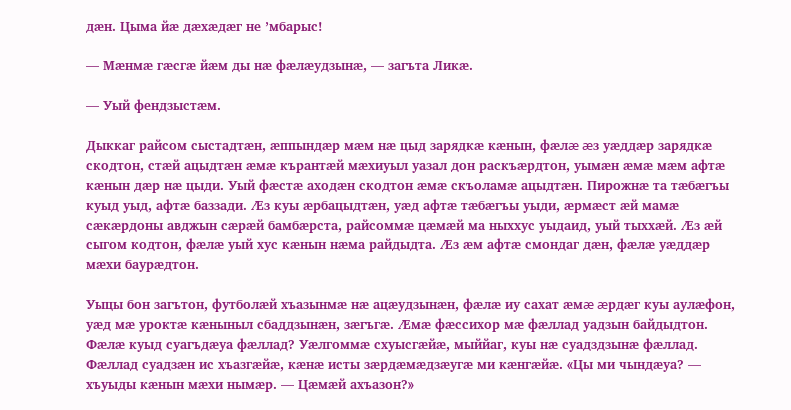дæн. Цыма йæ дæхæдæг не ’мбарыс!

— Мæнмæ гæсгæ йæм ды нæ фæлæудзынæ, — загъта Ликæ.

— Уый фендзыстæм.

Дыккаг райсом сыстадтæн, æппындæр мæм нæ цыд зарядкæ кæнын, фæлæ æз уæддæр зарядкæ скодтон, стæй ацыдтæн æмæ кърантæй мæхиуыл уазал дон раскъæрдтон, уымæн æмæ мæм афтæ кæнын дæр нæ цыди. Уый фæстæ аходæн скодтон æмæ скъоламæ ацыдтæн. Пирожнæ та тæбæгъы куыд уыд, афтæ баззади. Æз куы æрбацыдтæн, уæд афтæ тæбæгъы уыди, æрмæст æй мамæ сæкæрдоны авджын сæрæй бамбæрста, райсоммæ цæмæй ма ныххус уыдаид, уый тыххæй. Æз æй сыгом кодтон, фæлæ уый хус кæнын нæма райдыдта. Æз æм афтæ смондаг дæн, фæлæ уæддæр мæхи баурæдтон.

Уыцы бон загътон, футболæй хъазынмæ нæ ацæудзынæн, фæлæ иу сахат æмæ æрдæг куы аулæфон, уæд мæ уроктæ кæныныл сбаддзынæн, зæгъгæ. Æмæ фæссихор мæ фæллад уадзын байдыдтон. Фæлæ куыд суагъдæуа фæллад? Уæлгоммæ схуысгæйæ, мыййаг, куы нæ суадздзынæ фæллад. Фæллад суадзæн ис хъазгæйæ, кæнæ исты зæрдæмæдзæугæ ми кæнгæйæ. «Цы ми чындæуа? — хъуыды кæнын мæхи нымæр. — Цæмæй ахъазон?»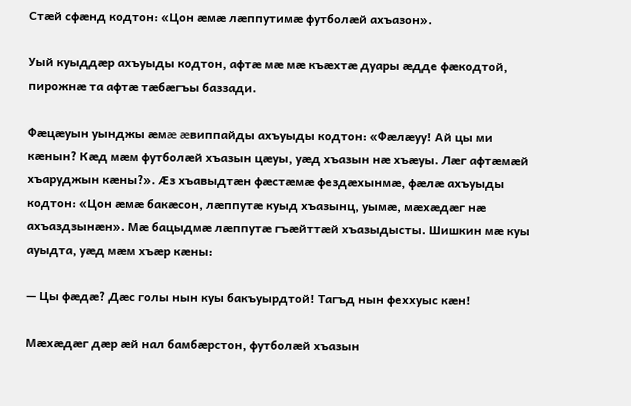Стæй сфæнд кодтон: «Цон æмæ лæппутимæ футболæй ахъазон».

Уый куыддæр ахъуыды кодтон, афтæ мæ мæ къæхтæ дуары æдде фæкодтой, пирожнæ та афтæ тæбæгъы баззади.

Фæцæуын уынджы æмæ æвиппайды ахъуыды кодтон: «Фæлæуу! Ай цы ми кæнын? Кæд мæм футболæй хъазын цæуы, уæд хъазын нæ хъæуы. Лæг афтæмæй хъаруджын кæны?». Æз хъавыдтæн фæстæмæ фездæхынмæ, фæлæ ахъуыды кодтон: «Цон æмæ бакæсон, лæппутæ куыд хъазынц, уымæ, мæхæдæг нæ ахъаздзынæн». Мæ бацыдмæ лæппутæ гъæйттæй хъазыдысты. Шишкин мæ куы ауыдта, уæд мæм хъæр кæны:

— Цы фæдæ? Дæс голы нын куы бакъуырдтой! Тагъд нын феххуыс кæн!

Мæхæдæг дæр æй нал бамбæрстон, футболæй хъазын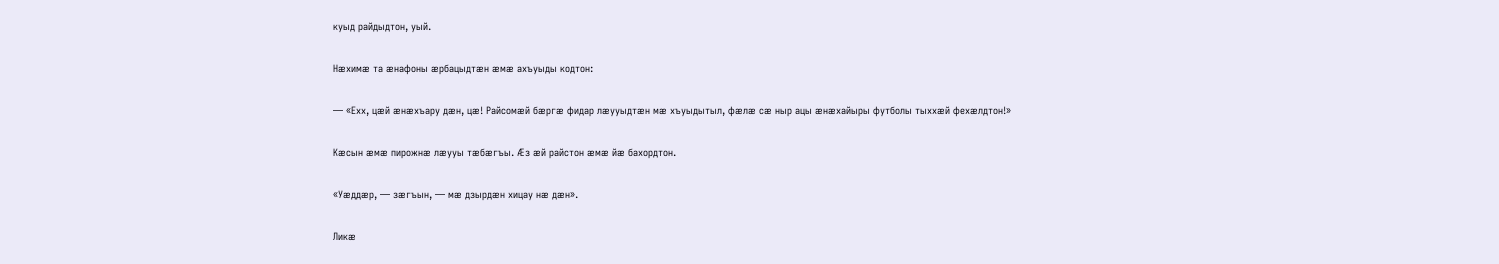куыд райдыдтон, уый.

Нæхимæ та æнафоны æрбацыдтæн æмæ ахъуыды кодтон:

— «Ехх, цæй æнæхъару дæн, цæ! Райсомæй бæргæ фидар лæууыдтæн мæ хъуыдытыл, фæлæ сæ ныр ацы æнæхайыры футболы тыххæй фехæлдтон!»

Кæсын æмæ пирожнæ лæууы тæбæгъы. Æз æй райстон æмæ йæ бахордтон.

«Уæддæр, — зæгъын, — мæ дзырдæн хицау нæ дæн».

Ликæ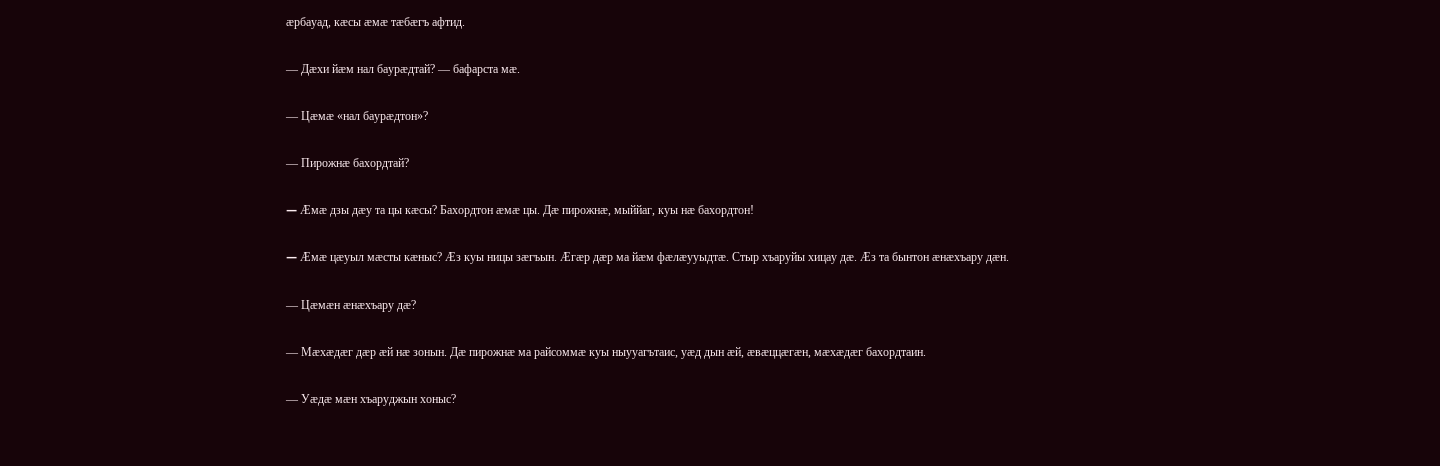æрбауад, кæсы æмæ тæбæгъ афтид.

— Дæхи йæм нал баурæдтай? — бафарста мæ.

— Цæмæ «нал баурæдтон»?

— Пирожнæ бахордтай?

— Æмæ дзы дæу та цы кæсы? Бахордтон æмæ цы. Дæ пирожнæ, мыййаг, куы нæ бахордтон!

— Æмæ цæуыл мæсты кæныс? Æз куы ницы зæгъын. Æгæр дæр ма йæм фæлæууыдтæ. Стыр хъаруйы хицау дæ. Æз та бынтон æнæхъару дæн.

— Цæмæн æнæхъару дæ?

— Мæхæдæг дæр æй нæ зонын. Дæ пирожнæ ма райсоммæ куы ныууагътаис, уæд дын æй, æвæццæгæн, мæхæдæг бахордтаин.

— Уæдæ мæн хъаруджын хоныс?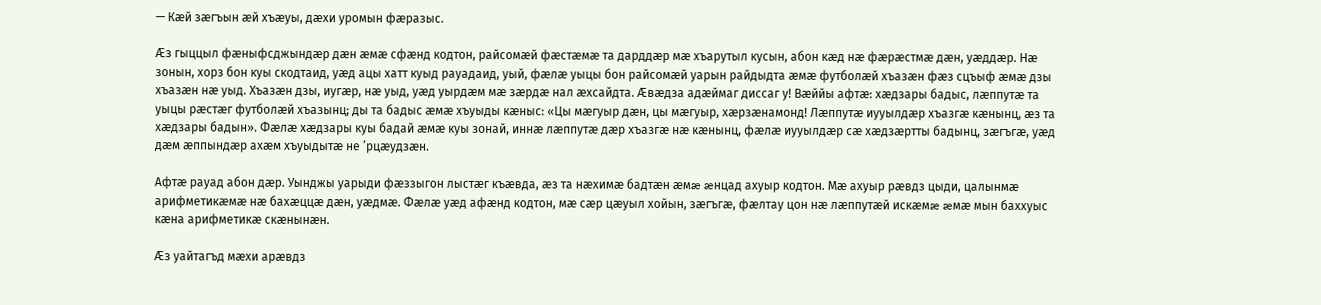— Кæй зæгъын æй хъæуы, дæхи уромын фæразыс.

Æз гыццыл фæныфсджындæр дæн æмæ сфæнд кодтон, райсомæй фæстæмæ та дарддæр мæ хъарутыл кусын, абон кæд нæ фæрæстмæ дæн, уæддæр. Нæ зонын, хорз бон куы скодтаид, уæд ацы хатт куыд рауадаид, уый, фæлæ уыцы бон райсомæй уарын райдыдта æмæ футболæй хъазæн фæз сцъыф æмæ дзы хъазæн нæ уыд. Хъазæн дзы, иугæр, нæ уыд, уæд уырдæм мæ зæрдæ нал æхсайдта. Æвæдза адæймаг диссаг у! Вæййы афтæ: хæдзары бадыс, лæппутæ та уыцы рæстæг футболæй хъазынц; ды та бадыс æмæ хъуыды кæныс: «Цы мæгуыр дæн, цы мæгуыр, хæрзæнамонд! Лæппутæ иууылдæр хъазгæ кæнынц, æз та хæдзары бадын». Фæлæ хæдзары куы бадай æмæ куы зонай, иннæ лæппутæ дæр хъазгæ нæ кæнынц, фæлæ иууылдæр сæ хæдзæртты бадынц, зæгъгæ, уæд дæм æппындæр ахæм хъуыдытæ не ’рцæудзæн.

Афтæ рауад абон дæр. Уынджы уарыди фæззыгон лыстæг къæвда, æз та нæхимæ бадтæн æмæ æнцад ахуыр кодтон. Мæ ахуыр рæвдз цыди, цалынмæ арифметикæмæ нæ бахæццæ дæн, уæдмæ. Фæлæ уæд афæнд кодтон, мæ сæр цæуыл хойын, зæгъгæ, фæлтау цон нæ лæппутæй искæмæ æмæ мын баххуыс кæна арифметикæ скæнынæн.

Æз уайтагъд мæхи арæвдз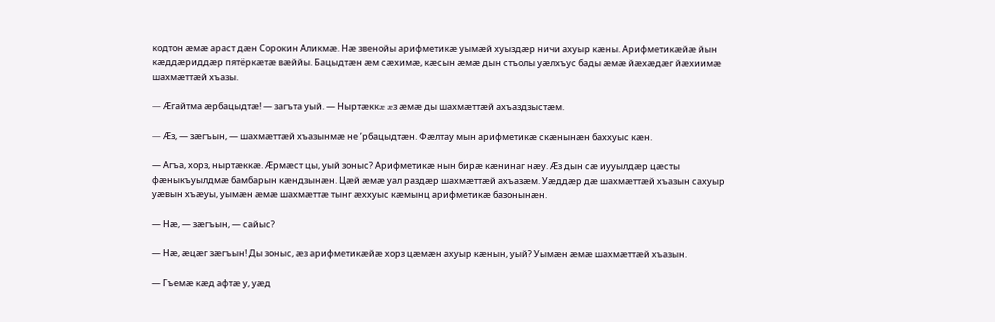кодтон æмæ араст дæн Сорокин Аликмæ. Нæ звенойы арифметикæ уымæй хуыздæр ничи ахуыр кæны. Арифметикæйæ йын кæддæриддæр пятёркæтæ вæййы. Бацыдтæн æм сæхимæ, кæсын æмæ дын стъолы уæлхъус бады æмæ йæхæдæг йæхиимæ шахмæттæй хъазы.

— Æгайтма æрбацыдтæ! — загъта уый. — Ныртæккæ æз æмæ ды шахмæттæй ахъаздзыстæм.

— Æз, — зæгъын, — шахмæттæй хъазынмæ не ’рбацыдтæн. Фæлтау мын арифметикæ скæнынæн баххуыс кæн.

— Агъа, хорз, ныртæккæ. Æрмæст цы, уый зоныс? Арифметикæ нын бирæ кæнинаг нæу. Æз дын сæ иууылдæр цæсты фæныкъуылдмæ бамбарын кæндзынæн. Цæй æмæ уал раздæр шахмæттæй ахъазæм. Уæддæр дæ шахмæттæй хъазын сахуыр уæвын хъæуы, уымæн æмæ шахмæттæ тынг æххуыс кæмынц арифметикæ базонынæн.

— Нæ, — зæгъын, — сайыс?

— Нæ, æцæг зæгъын! Ды зоныс, æз арифметикæйæ хорз цæмæн ахуыр кæнын, уый? Уымæн æмæ шахмæттæй хъазын.

— Гъемæ кæд афтæ у, уæд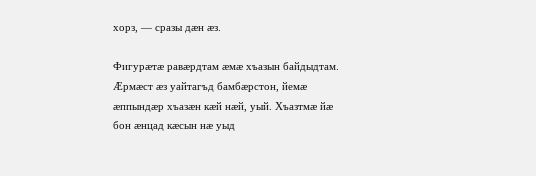хорз, — сразы дæн æз.

Фигурæтæ равæрдтам æмæ хъазын байдыдтам. Æрмæст æз уайтагъд бамбæрстон, йемæ æппындæр хъазæн кæй нæй, уый. Хъазтмæ йæ бон æнцад кæсын нæ уыд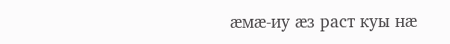æмæ-иу æз раст куы нæ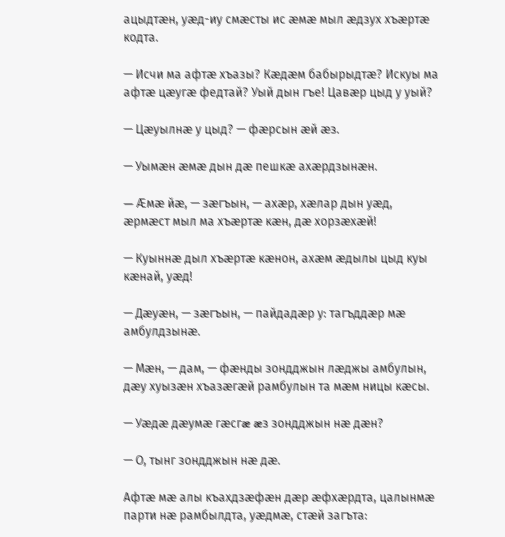ацыдтæн, уæд-иу смæсты ис æмæ мыл æдзух хъæртæ кодта.

— Исчи ма афтæ хъазы? Кæдæм бабырыдтæ? Искуы ма афтæ цæугæ федтай? Уый дын гъе! Цавæр цыд у уый?

— Цæуылнæ у цыд? — фæрсын æй æз.

— Уымæн æмæ дын дæ пешкæ ахæрдзынæн.

— Æмæ йæ, — зæгъын, — ахæр, хæлар дын уæд, æрмæст мыл ма хъæртæ кæн, дæ хорзæхæй!

— Куыннæ дыл хъæртæ кæнон, ахæм æдылы цыд куы кæнай, уæд!

— Дæуæн, — зæгъын, — пайдадæр у: тагъддæр мæ амбулдзынæ.

— Мæн, — дам, — фæнды зондджын лæджы амбулын, дæу хуызæн хъазæгæй рамбулын та мæм ницы кæсы.

— Уæдæ дæумæ гæсгæ æз зондджын нæ дæн?

— О, тынг зондджын нæ дæ.

Афтæ мæ алы къахдзæфæн дæр æфхæрдта, цалынмæ парти нæ рамбылдта, уæдмæ, стæй загъта: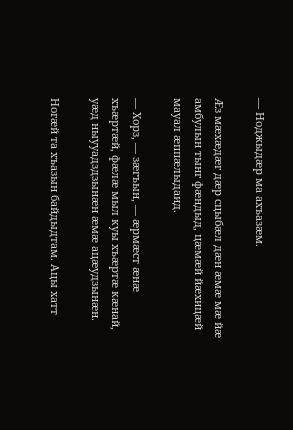— Ноджыдæр ма ахъазæм.

Æз мæхæдæг дæр сцыбæл дæн æмæ мæ йæ амбулын тынг фæндыд, цæмæй йæхицæй мауал æппæлыдаид.

— Хорз, — зæгъын, — æрмæст æнæ хъæртæй, фæлæ мыл куы хъæртæ кæнай, уæд ныууадздзынæн æмæ ацæудзынæн.

Ногæй та хъазын байдыдтам. Ацы хатт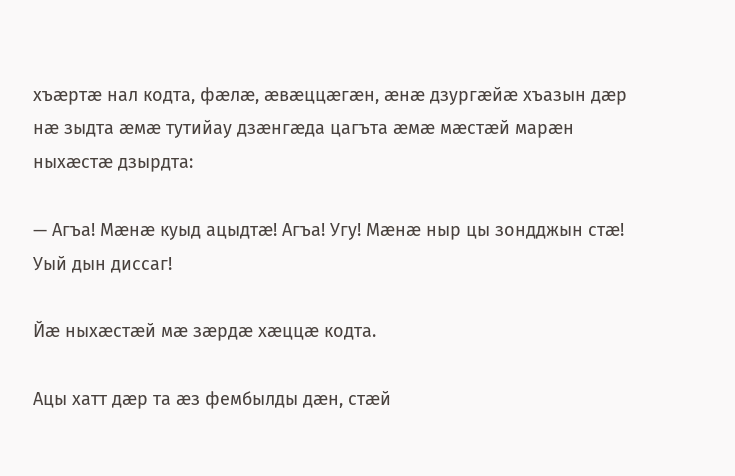хъæртæ нал кодта, фæлæ, æвæццæгæн, æнæ дзургæйæ хъазын дæр нæ зыдта æмæ тутийау дзæнгæда цагъта æмæ мæстæй марæн ныхæстæ дзырдта:

— Агъа! Мæнæ куыд ацыдтæ! Агъа! Угу! Мæнæ ныр цы зондджын стæ! Уый дын диссаг!

Йæ ныхæстæй мæ зæрдæ хæццæ кодта.

Ацы хатт дæр та æз фембылды дæн, стæй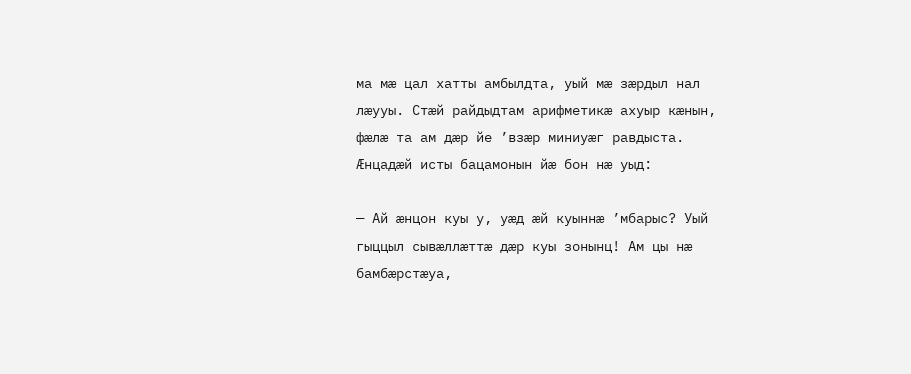ма мæ цал хатты амбылдта, уый мæ зæрдыл нал лæууы. Стæй райдыдтам арифметикæ ахуыр кæнын, фæлæ та ам дæр йе ’взæр миниуæг равдыста. Æнцадæй исты бацамонын йæ бон нæ уыд:

— Ай æнцон куы у, уæд æй куыннæ ’мбарыс? Уый гыццыл сывæллæттæ дæр куы зонынц! Ам цы нæ бамбæрстæуа,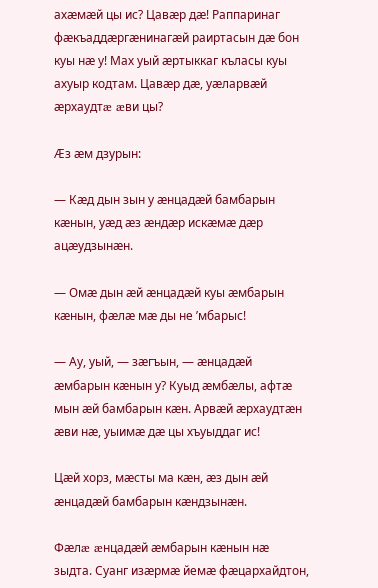ахæмæй цы ис? Цавæр дæ! Раппаринаг фæкъаддæргæнинагæй раиртасын дæ бон куы нæ у! Мах уый æртыккаг къласы куы ахуыр кодтам. Цавæр дæ, уæларвæй æрхаудтæ æви цы?

Æз æм дзурын:

— Кæд дын зын у æнцадæй бамбарын кæнын, уæд æз æндæр искæмæ дæр ацæудзынæн.

— Омæ дын æй æнцадæй куы æмбарын кæнын, фæлæ мæ ды не ’мбарыс!

— Ау, уый, — зæгъын, — æнцадæй æмбарын кæнын у? Куыд æмбæлы, афтæ мын æй бамбарын кæн. Арвæй æрхаудтæн æви нæ, уыимæ дæ цы хъуыддаг ис!

Цæй хорз, мæсты ма кæн, æз дын æй æнцадæй бамбарын кæндзынæн.

Фæлæ æнцадæй æмбарын кæнын нæ зыдта. Суанг изæрмæ йемæ фæцархайдтон,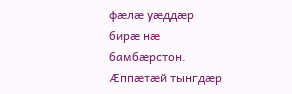фæлæ уæддæр бирæ нæ бамбæрстон. Æппæтæй тынгдæр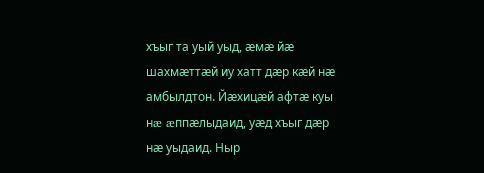хъыг та уый уыд, æмæ йæ шахмæттæй иу хатт дæр кæй нæ амбылдтон. Йæхицæй афтæ куы нæ æппæлыдаид, уæд хъыг дæр нæ уыдаид. Ныр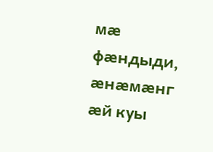мæ фæндыди, æнæмæнг æй куы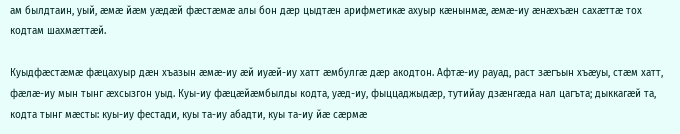ам былдтаин, уый, æмæ йæм уæдæй фæстæмæ алы бон дæр цыдтæн арифметикæ ахуыр кæнынмæ, æмæ-иу æнæхъæн сахæттæ тох кодтам шахмæттæй.

Куыдфæстæмæ фæцахуыр дæн хъазын æмæ-иу æй иуæй-иу хатт æмбулгæ дæр акодтон. Афтæ-иу рауад, раст зæгъын хъæуы, стæм хатт, фæлæ-иу мын тынг æхсызгон уыд. Куы-иу фæцæйæмбылды кодта, уæд-иу, фыццаджыдæр, тутийау дзæнгæда нал цагъта; дыккагæй та, кодта тынг мæсты: куы-иу фестади, куы та-иу абадти, куы та-иу йæ сæрмæ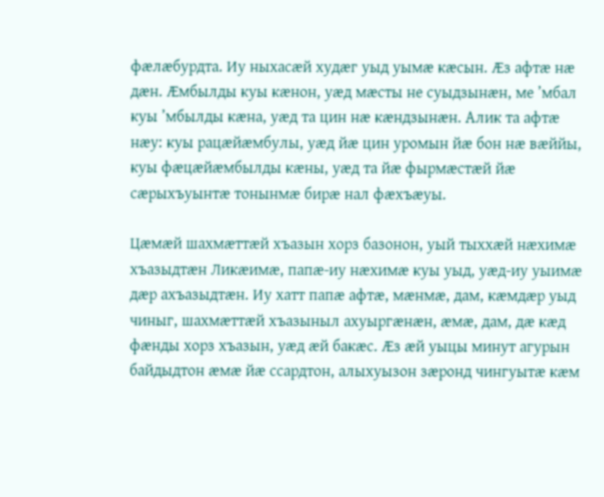фæлæбурдта. Иу ныхасæй худæг уыд уымæ кæсын. Æз афтæ нæ дæн. Æмбылды куы кæнон, уæд мæсты не суыдзынæн, ме ’мбал куы ’мбылды кæна, уæд та цин нæ кæндзынæн. Алик та афтæ нæу: куы рацæйæмбулы, уæд йæ цин уромын йæ бон нæ вæййы, куы фæцæйæмбылды кæны, уæд та йæ фырмæстæй йæ сæрыхъуынтæ тонынмæ бирæ нал фæхъæуы.

Цæмæй шахмæттæй хъазын хорз базонон, уый тыххæй нæхимæ хъазыдтæн Ликæимæ, папæ-иу нæхимæ куы уыд, уæд-иу уыимæ дæр ахъазыдтæн. Иу хатт папæ афтæ, мæнмæ, дам, кæмдæр уыд чиныг, шахмæттæй хъазыныл ахуыргæнæн, æмæ, дам, дæ кæд фæнды хорз хъазын, уæд æй бакæс. Æз æй уыцы минут агурын байдыдтон æмæ йæ ссардтон, алыхуызон зæронд чингуытæ кæм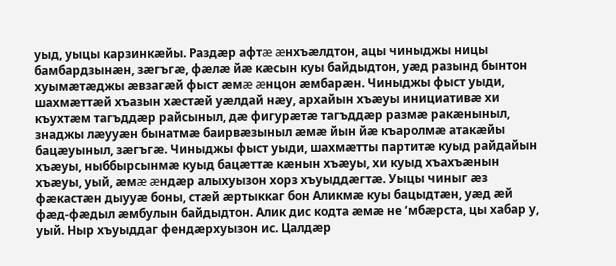уыд, уыцы карзинкæйы. Раздæр афтæ æнхъæлдтон, ацы чиныджы ницы бамбардзынæн, зæгъгæ, фæлæ йæ кæсын куы байдыдтон, уæд разынд бынтон хуымæтæджы æвзагæй фыст æмæ æнцон æмбарæн. Чиныджы фыст уыди, шахмæттæй хъазын хæстæй уæлдай нæу, архайын хъæуы инициативæ хи къухтæм тагъддæр райсыныл, дæ фигурæтæ тагъддæр размæ ракæныныл, знаджы лæууæн бынатмæ баирвæзыныл æмæ йын йæ къаролмæ атакæйы бацæуыныл, зæгъгæ. Чиныджы фыст уыди, шахмæтты партитæ куыд райдайын хъæуы, ныббырсынмæ куыд бацæттæ кæнын хъæуы, хи куыд хъахъæнын хъæуы, уый, æмæ æндæр алыхуызон хорз хъуыддæгтæ. Уыцы чиныг æз фæкастæн дыууæ боны, стæй æртыккаг бон Аликмæ куы бацыдтæн, уæд æй фæд-фæдыл æмбулын байдыдтон. Алик дис кодта æмæ не ’мбæрста, цы хабар у, уый. Ныр хъуыддаг фендæрхуызон ис. Цалдæр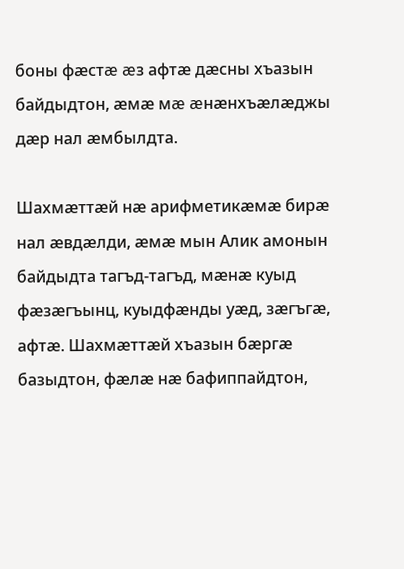боны фæстæ æз афтæ дæсны хъазын байдыдтон, æмæ мæ æнæнхъæлæджы дæр нал æмбылдта.

Шахмæттæй нæ арифметикæмæ бирæ нал æвдæлди, æмæ мын Алик амонын байдыдта тагъд-тагъд, мæнæ куыд фæзæгъынц, куыдфæнды уæд, зæгъгæ, афтæ. Шахмæттæй хъазын бæргæ базыдтон, фæлæ нæ бафиппайдтон,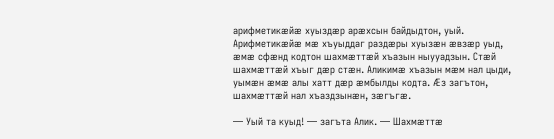арифметикæйæ хуыздæр арæхсын байдыдтон, уый. Арифметикæйæ мæ хъуыддаг раздæры хуызæн æвзæр уыд, æмæ сфæнд кодтон шахмæттæй хъазын ныууадзын. Стæй шахмæттæй хъыг дæр стæн. Аликимæ хъазын мæм нал цыди, уымæн æмæ алы хатт дæр æмбылды кодта. Æз загътон, шахмæттæй нал хъаздзынæн, зæгъгæ.

— Уый та куыд! — загъта Алик. — Шахмæттæ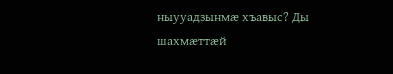ныууадзынмæ хъавыс? Ды шахмæттæй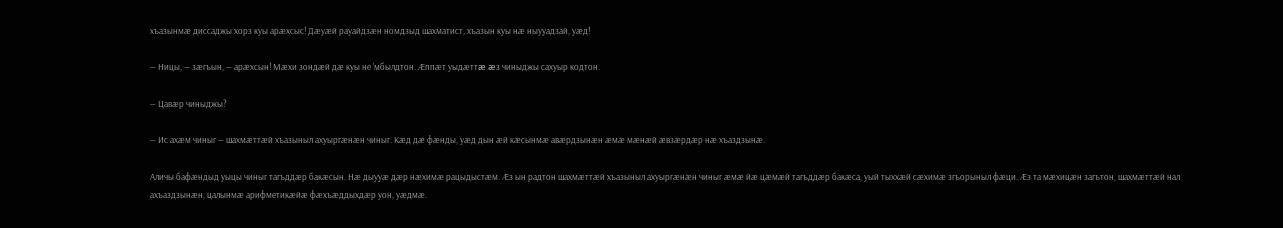хъазынмæ диссаджы хорз куы арæхсыс! Дæуæй рауайдзæн номдзыд шахматист, хъазын куы нæ ныууадзай, уæд!

— Ницы, — зæгъын, — арæхсын! Мæхи зондæй дæ куы не ’мбылдтон. Æппæт уыдæттæ æз чиныджы сахуыр кодтон.

— Цавæр чиныджы?

— Ис ахæм чиныг — шахмæттæй хъазыныл ахуыргæнæн чиныг. Кæд дæ фæнды, уæд дын æй кæсынмæ авæрдзынæн æмæ мæнæй æвзæрдæр нæ хъаздзынæ.

Аличы бафæндыд уыцы чиныг тагъддæр бакæсын. Нæ дыууæ дæр нæхимæ рацыдыстæм. Æз ын радтон шахмæттæй хъазыныл ахуыргæнæн чиныг æмæ йæ цæмæй тагъддæр бакæса, уый тыххæй сæхимæ згъорыныл фæци. Æз та мæхицæн загътон, шахмæттæй нал ахъаздзынæн, цалынмæ арифметикæйæ фæхъæддыхдæр уон, уæдмæ.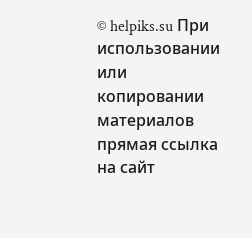© helpiks.su При использовании или копировании материалов прямая ссылка на сайт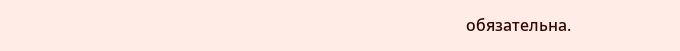обязательна.